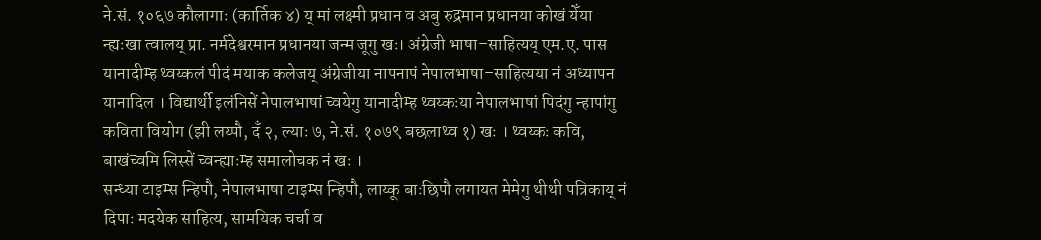ने.सं. १०६७ कौलागाः (कार्तिक ४) य् मां लक्ष्मी प्रधान व अबु रुद्रमान प्रधानया कोखं येँया न्ह्यःखा त्वालय् प्रा. नर्मदेश्वरमान प्रधानया जन्म जूगु खः। अंग्रेजी भाषा–साहित्यय् एम.ए. पास यानादीम्ह थ्वय्कलं पीदं मयाक कलेजय् अंग्रेजीया नापनापं नेपालभाषा–साहित्यया नं अध्यापन यानादिल । विद्यार्थी इलंनिसें नेपालभाषां च्वयेगु यानादीम्ह थ्वय्कःया नेपालभाषां पिदंगु न्हापांगु कविता वियोग (झी लय्पौ, दँ २, ल्याः ७, ने.सं. १०७९ बछलाथ्व १) खः । थ्वय्कः कवि, बाखंच्वमि लिस्सें च्वन्ह्याःम्ह समालोचक नं खः ।
सन्ध्या टाइम्स न्हिपौ, नेपालभाषा टाइम्स न्हिपौ, लाय्कू बाःछिपौ लगायत मेमेगु थीथी पत्रिकाय् नं दिपाः मदयेक साहित्य, सामयिक चर्चा व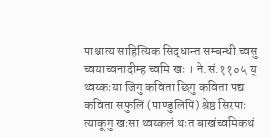पाश्चात्य साहित्यिक सिद्धान्त सम्बन्धी च्वसु च्वयाच्वनादीम्ह च्वमि खः । ने.सं.११०५ य् थ्वय्कःया जिगु कविता छिगु कविता पद्य कविता सफुलिं (पाण्डुलिपिं) श्रेष्ठ सिरपाः त्याकूगु खःसा थ्वय्कलं थःत बाखंच्वमिकथं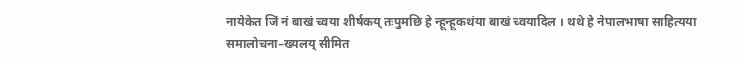नायेकेत जिं नं बाखं च्वया शीर्षकय् तःपुमछि हे न्हून्हूकथंया बाखं च्वयादिल । थथे हे नेपालभाषा साहित्यया समालोचना–ख्यलय् सीमित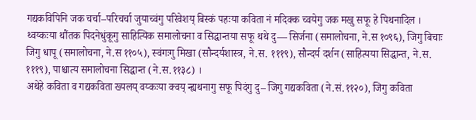गद्यकविपिनि जक चर्चा–परिचर्चा जुयाच्वंगु परिवेशय् बिस्कं पहःया कविता नं मदिक्क च्वयेगु जक मखु सफू हे पिथनादिल ।
थ्वय्कःया थौंतक पिदनेधुंकूगु साहित्यिक समालोचना व सिद्धान्तया सफू थथे दु— सिर्जना (समालोचना, ने.स १०९६), जिगु बिचाः जिगु धापू (समालोचना, ने.स ११०५), स्वंगःगु मिखा (सौन्दर्यशास्त्र, ने.स. १११९), सौन्दर्य दर्शन (साहित्यया सिद्धान्त, ने.स. १११९), पाश्चात्य समालोचना सिद्धान्त (ने.स.११३८) ।
अथेहे कविता व गद्यकविता ख्यलय् वय्कःया क्वय् न्ह्यथनागु सफू पिदंगु दु– जिगु गद्यकविता (ने.सं.११२०), जिगु कविता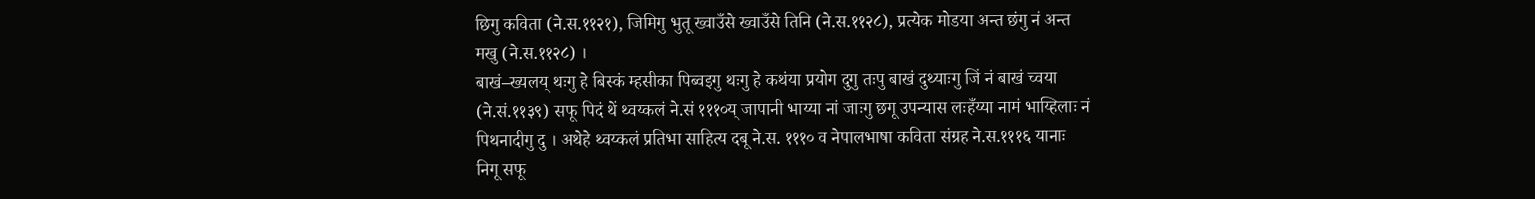छिगु कविता (ने.स.११२१), जिमिगु भुतू ख्वाउँसे ख्वाउँसे तिनि (ने.स.११२८), प्रत्येक मोडया अन्त छंगु नं अन्त मखु (ने.स.११२८) ।
बाखं–ख्यलय् थःगु हे बिस्कं म्हसीका पिब्वइगु थःगु हे कथंया प्रयोग दुगु तःपु बाखं दुथ्याःगु जिं नं बाखं च्वया (ने.सं.११३९) सफू पिदं थें थ्वय्कलं ने.सं १११०य् जापानी भाय्या नां जाःगु छगू उपन्यास लःहँय्या नामं भाय्हिलाः नं पिथनादीगु दु । अथेहे थ्वय्कलं प्रतिभा साहित्य दबू ने.स. १११० व नेपालभाषा कविता संग्रह ने.स.१११६ यानाः निगू सफू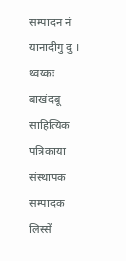सम्पादन नं यानादीगु दु ।
थ्वय्कः बाखंदबू साहित्यिक पत्रिकाया संस्थापक सम्पादक लिस्सें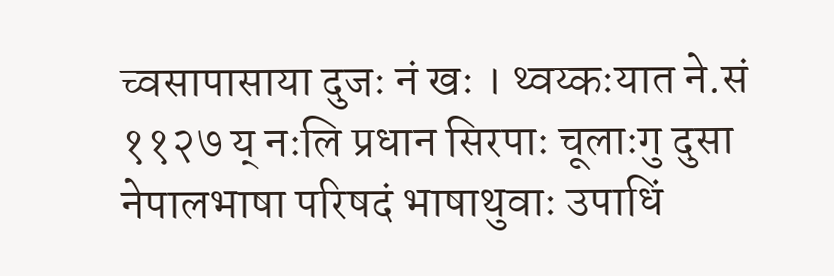च्वसापासाया दुजः नं खः । थ्वय्कःयात ने.सं ११२७ य् नःलि प्रधान सिरपाः चूलाःगु दुसा नेपालभाषा परिषदं भाषाथुवाः उपाधिं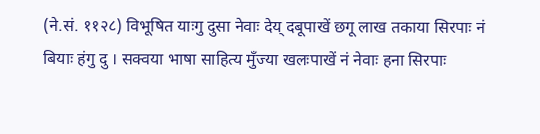(ने.सं. ११२८) विभूषित याःगु दुसा नेवाः देय् दबूपाखें छगू लाख तकाया सिरपाः नं बियाः हंगु दु । सक्वया भाषा साहित्य मुँज्या खलःपाखें नं नेवाः हना सिरपाः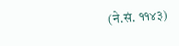(ने.सं. ११४३)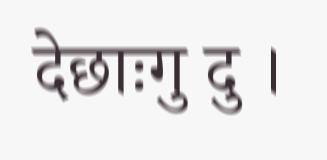देछाःगु दु ।